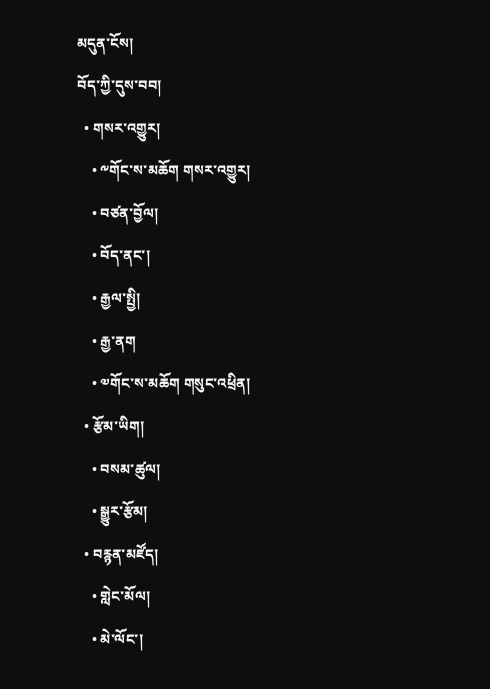མདུན་ངོས།
བོད་ཀྱི་དུས་བབ།
  • གསར་འགྱུར།
    • ༸གོང་ས་མཆོག གསར་འགྱུར།
    • བཙན་བྱོལ།
    • བོད་ནང་།
    • རྒྱལ་སྤྱི།
    • རྒྱ་ནག
    • ༧གོང་ས་མཆོག གསུང་འཕྲིན།
  • རྩོམ་ཡིག།
    • བསམ་ཚུལ།
    • སྒྱུར་རྩོམ།
  • བརྙན་མཛོད།
    • གླེང་མོལ།
    • མེ་ལོང་།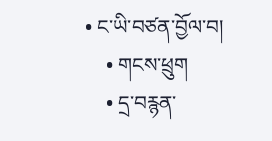• ང་ཡི་བཙན་བྱོལ་བ།
    • གངས་ཕྲུག
    • དྲ་བརྙན་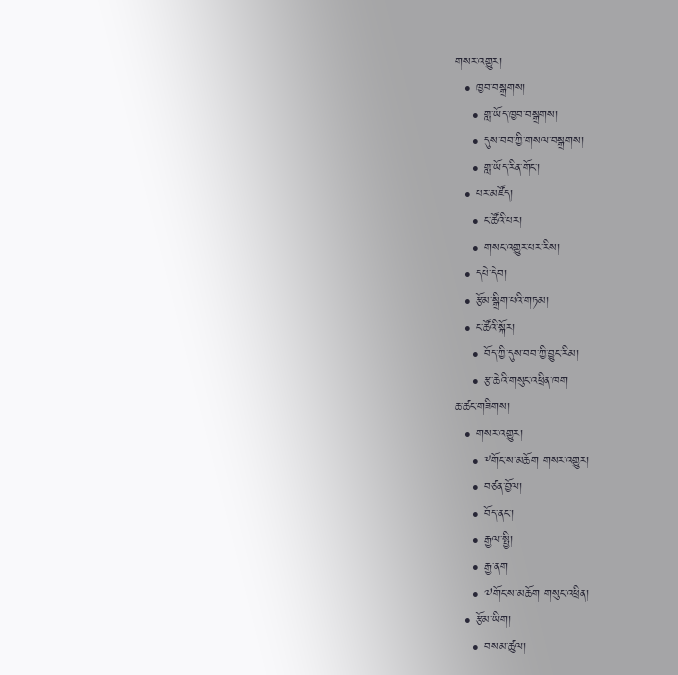གསར་འགྱུར།
  • ཁྱབ་བསྒྲགས།
    • གླ་ཡོད་ཁྱབ་བསྒྲགས།
    • དུས་བབ་ཀྱི་གསལ་བསྒྲགས།
    • གླ་ཡོད་རིན་གོང་།
  • པར་མཛོད།
    • ང་ཚོའི་པར།
    • གསང་འགྱུར་པར་རིས།
  • དཔེ་དེབ།
  • རྩོམ་སྒྲིག་པའི་གཏམ།
  • ང་ཚོའི་སྐོར།
    • བོད་ཀྱི་དུས་བབ་ཀྱི་བྱུང་རིམ།
    • རྩ་ཆེའི་གསུང་འཕྲིན་ཁག
ཆ་ཚང་གཟིགས།
  • གསར་འགྱུར།
    • ༸གོང་ས་མཆོག གསར་འགྱུར།
    • བཙན་བྱོལ།
    • བོད་ནང་།
    • རྒྱལ་སྤྱི།
    • རྒྱ་ནག
    • ༧གོང་ས་མཆོག གསུང་འཕྲིན།
  • རྩོམ་ཡིག།
    • བསམ་ཚུལ།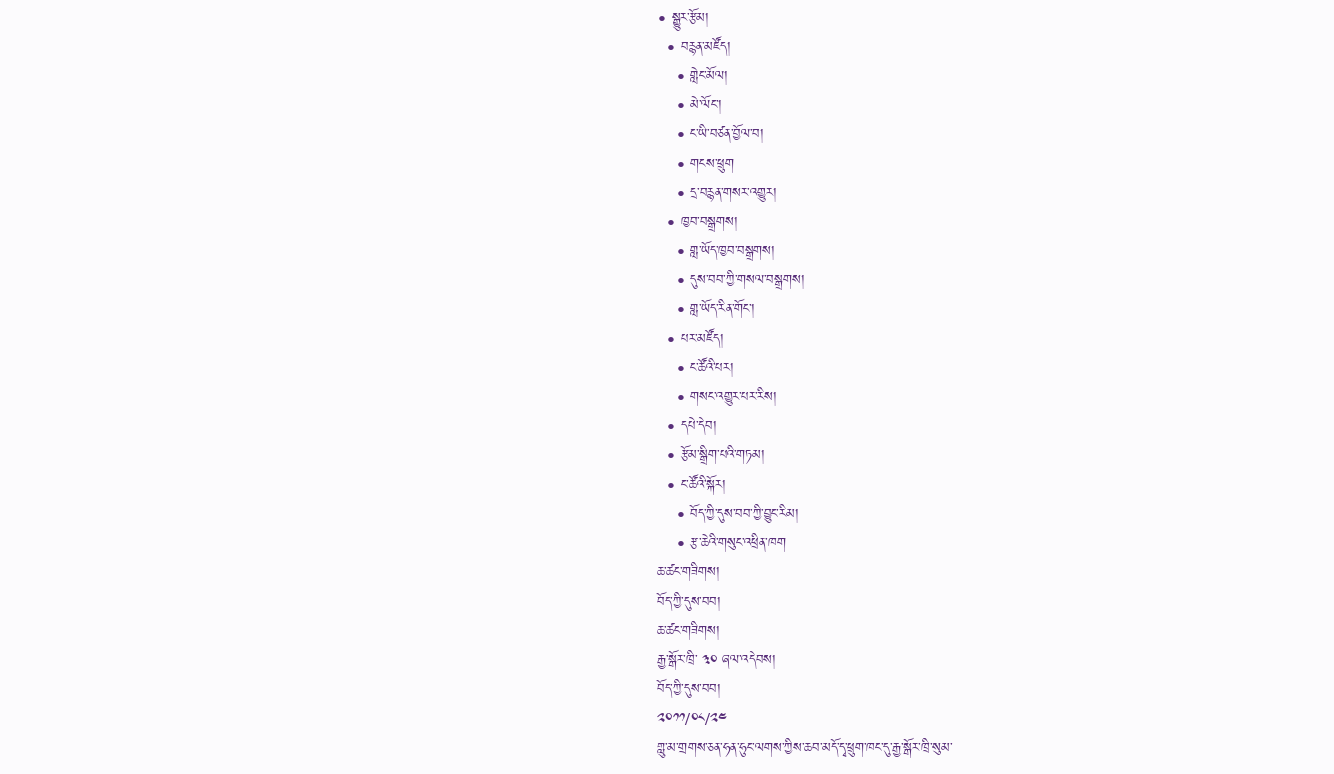• སྒྱུར་རྩོམ།
  • བརྙན་མཛོད།
    • གླེང་མོལ།
    • མེ་ལོང་།
    • ང་ཡི་བཙན་བྱོལ་བ།
    • གངས་ཕྲུག
    • དྲ་བརྙན་གསར་འགྱུར།
  • ཁྱབ་བསྒྲགས།
    • གླ་ཡོད་ཁྱབ་བསྒྲགས།
    • དུས་བབ་ཀྱི་གསལ་བསྒྲགས།
    • གླ་ཡོད་རིན་གོང་།
  • པར་མཛོད།
    • ང་ཚོའི་པར།
    • གསང་འགྱུར་པར་རིས།
  • དཔེ་དེབ།
  • རྩོམ་སྒྲིག་པའི་གཏམ།
  • ང་ཚོའི་སྐོར།
    • བོད་ཀྱི་དུས་བབ་ཀྱི་བྱུང་རིམ།
    • རྩ་ཆེའི་གསུང་འཕྲིན་ཁག
ཆ་ཚང་གཟིགས།
བོད་ཀྱི་དུས་བབ།
ཆ་ཚང་གཟིགས།
རྒྱ་སྒོར་ཁྲི་ ༣༠ ཞལ་འདེབས།
བོད་ཀྱི་དུས་བབ།
༢༠༡༡/༠༨/༢༤
གླུ་མ་གྲགས་ཅན་ཧན་ཧུང་ལགས་ཀྱིས་ཆབ་མདོ་དྭ་ཕྲུག་ཁང་དུ་རྒྱ་སྒོར་ཁྲི་སུམ་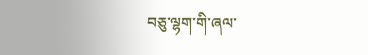བཅུ་ལྷག་གི་ཞལ་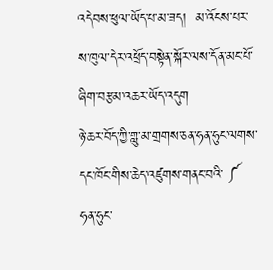འདེབས་ཕུལ་ཡོད་པ་མ་ཟད།  མ་འོངས་པར་ས་ཁུལ་དེར་འཕྲོད་བསྟེན་སྐོར་ལས་དོན་མང་པོ་ཞིག་བརྩམ་འཆར་ཡོད་འདུག
ཉེ་ཆར་བོད་ཀྱི་གླུ་མ་གྲགས་ཅན་ཧན་ཧུང་ལགས་དང་ཁོང་གིས་ཆེད་འཛུགས་གནང་བའི་ ༼ ཧན་ཧུང་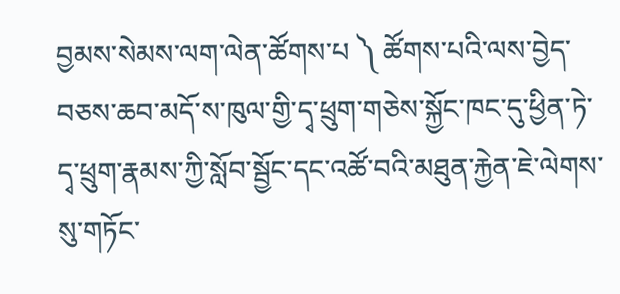བྱམས་སེམས་ལག་ལེན་ཚོགས་པ ༽ ཚོགས་པའི་ལས་བྱེད་བཅས་ཆབ་མདོ་ས་ཁུལ་གྱི་དྭ་ཕྲུག་གཅེས་སྐྱོང་ཁང་དུ་ཕྱིན་ཏེ་དྭ་ཕྲུག་རྣམས་ཀྱི་སློབ་སྦྱོང་དང་འཚོ་བའི་མཐུན་རྐྱེན་ཇེ་ལེགས་སུ་གཏོང་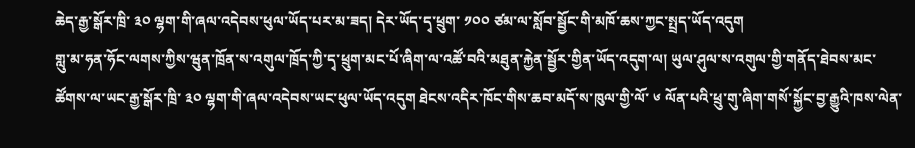ཆེད་རྒྱ་སྒོར་ཁྲི་ ༣༠ ལྷག་གི་ཞལ་འདེབས་ཕུལ་ཡོད་པར་མ་ཟད། དེར་ཡོད་དྭ་ཕྲུག་ ༡༠༠ ཙམ་ལ་སློབ་སྦྱོང་གི་མཁོ་ཆས་ཀྱང་སྤྲད་ཡོད་འདུག
གླུ་མ་ཧན་ཧོང་ལགས་ཀྱིས་ཝུན་ཁྲོན་ས་འགུལ་ཁྲོད་ཀྱི་དྭ་ཕྲུག་མང་པོ་ཞིག་ལ་འཚོ་བའི་མཐུན་རྐྱེན་སྦྱོར་གྱིན་ཡོད་འདུག་ལ། ཡུལ་ཤུལ་ས་འགུལ་གྱི་གནོད་ཐེབས་མང་ཚོགས་ལ་ཡང་རྒྱ་སྒོར་ཁྲི་ ༣༠ ལྷག་གི་ཞལ་འདེབས་ཡང་ཕུལ་ཡོད་འདུག ཐེངས་འདིར་ཁོང་གིས་ཆབ་མདོ་ས་ཁུལ་གྱི་ལོ་ ༦ ལོན་པའི་ཕྲུ་གུ་ཞིག་གསོ་སྐྱོང་བྱ་རྒྱུའི་ཁས་ལེན་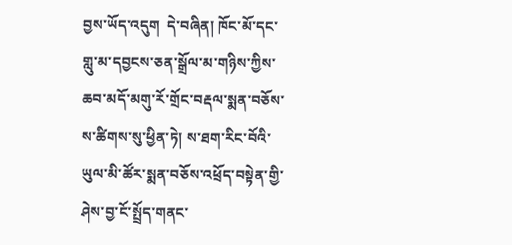བྱས་ཡོད་འདུག  དེ་བཞིན། ཁོང་མོ་དང་གླུ་མ་དབྱངས་ཅན་སྒྲོལ་མ་གཉིས་ཀྱིས་ཆབ་མདོ་མགུ་རོ་གྲོང་བརྡལ་སྨན་བཅོས་ས་ཚིགས་སུ་ཕྱིན་ཏེ། ས་ཐག་རིང་བོའི་ཡུལ་མི་ཚོར་སྨན་བཅོས་འཕྲོད་བསྟེན་གྱི་ཤེས་བྱ་ངོ་སྤྲོད་གནང་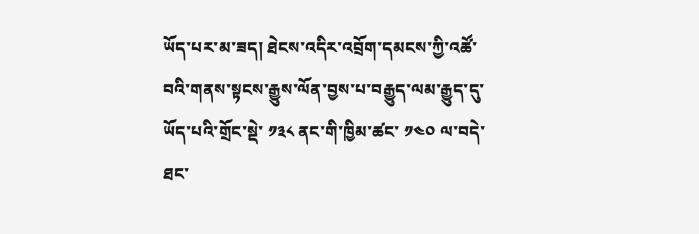ཡོད་པར་མ་ཟད། ཐེངས་འདིར་འབྲོག་དམངས་ཀྱི་འཚོ་བའི་གནས་སྟངས་རྒྱུས་ལོན་བྱས་པ་བརྒྱུད་ལམ་རྒྱུད་དུ་ཡོད་པའི་གྲོང་སྡེ་ ༡༣༨ ནང་གི་ཁྱིམ་ཚང་ ༡༤༠ ལ་བདེ་ཐང་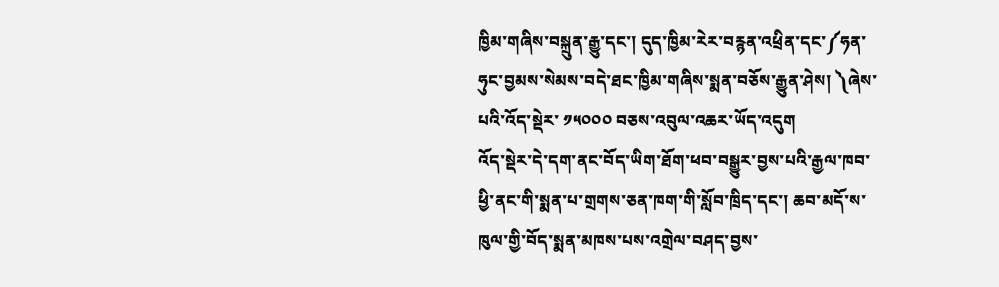ཁྱིམ་གཞིས་བསྐྲུན་རྒྱུ་དང་། དུད་ཁྱིམ་རེར་བརྙན་འཕྲིན་དང་༼ཧན་ཧུང་བྱམས་སེམས་བདེ་ཐང་ཁྱིམ་གཞིས་སྨན་བཅོས་རྒྱུན་ཤེས། ༽ཞེས་པའི་འོད་སྡེར་ ༡༥༠༠༠ བཅས་འབུལ་འཆར་ཡོད་འདུག
འོད་སྡེར་དེ་དག་ནང་བོད་ཡིག་ཐོག་ཕབ་བསྒྱུར་བྱས་པའི་རྒྱལ་ཁབ་ཕྱི་ནང་གི་སྨན་པ་གྲགས་ཅན་ཁག་གི་སློབ་ཁྲིད་དང་། ཆབ་མདོ་ས་ཁུལ་གྱི་བོད་སྨན་མཁས་པས་འགྲེལ་བཤད་བྱས་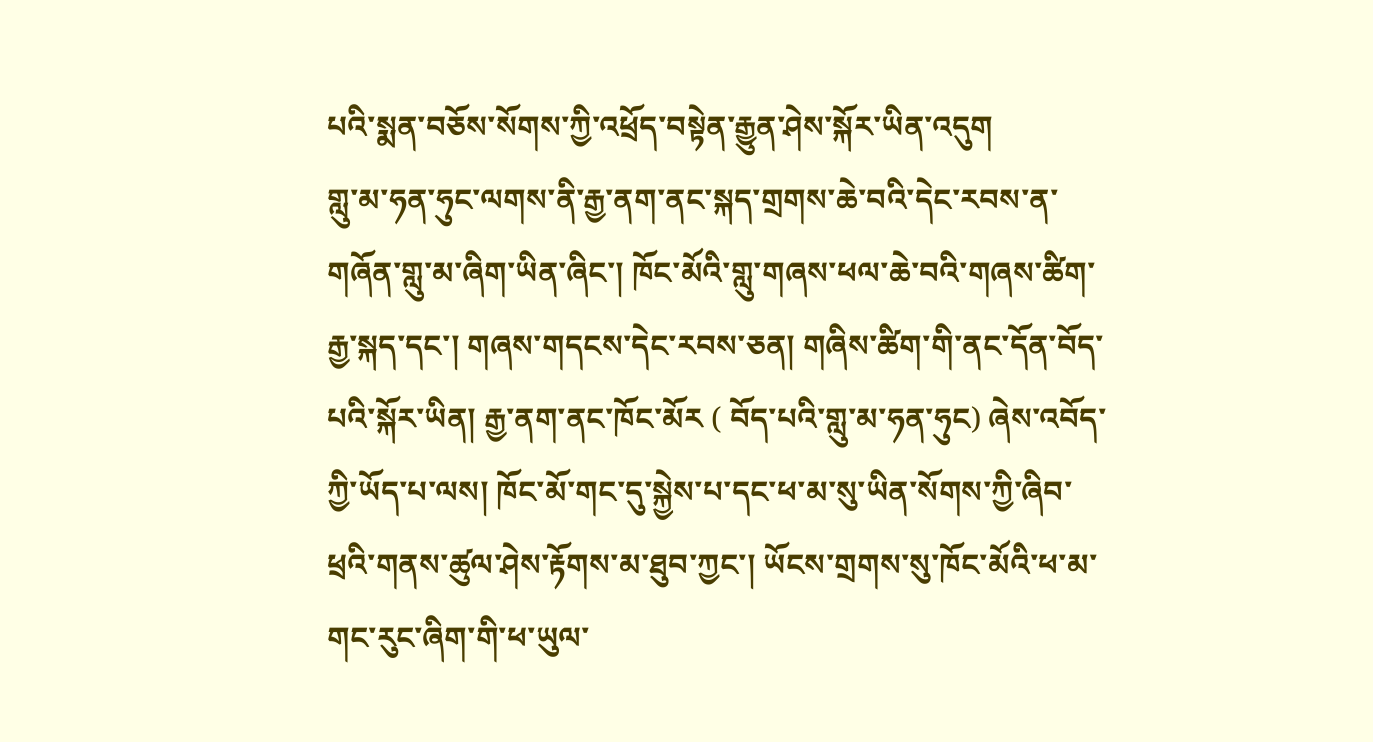པའི་སྨན་བཅོས་སོགས་ཀྱི་འཕྲོད་བསྟེན་རྒྱུན་ཤེས་སྐོར་ཡིན་འདུག
གླུ་མ་ཧན་ཧུང་ལགས་ནི་རྒྱ་ནག་ནང་སྐད་གྲགས་ཆེ་བའི་དེང་རབས་ན་གཞོན་གླུ་མ་ཞིག་ཡིན་ཞིང་། ཁོང་མོའི་གླུ་གཞས་ཕལ་ཆེ་བའི་གཞས་ཚིག་རྒྱ་སྐད་དང་། གཞས་གདངས་དེང་རབས་ཅན། གཞིས་ཚིག་གི་ནང་དོན་བོད་པའི་སྐོར་ཡིན། རྒྱ་ནག་ནང་ཁོང་མོར ( བོད་པའི་གླུ་མ་ཧན་ཧུང) ཞེས་འབོད་ཀྱི་ཡོད་པ་ལས། ཁོང་མོ་གང་དུ་སྐྱེས་པ་དང་ཕ་མ་སུ་ཡིན་སོགས་ཀྱི་ཞིབ་ཕྲའི་གནས་ཚུལ་ཤེས་རྟོགས་མ་ཐུབ་ཀྱང་། ཡོངས་གྲགས་སུ་ཁོང་མོའི་ཕ་མ་གང་རུང་ཞིག་གི་ཕ་ཡུལ་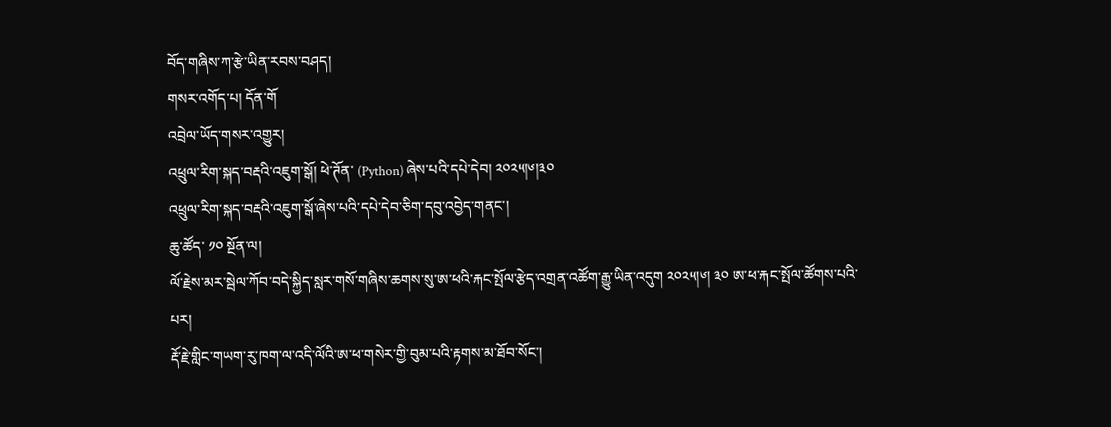བོད་གཞིས་ཀ་རྩེ་ཡིན་རབས་བཤད།
གསར་འགོད་པ། དོན་གོ
འབྲེལ་ཡོད་གསར་འགྱུར།
འཕྲུལ་རིག་སྐད་བརྡའི་འཇུག་སྒོ། ཕེ་ཊོན་ (Python) ཞེས་པའི་དཔེ་དེབ། ༢༠༢༥།༦།༣༠
འཕྲུལ་རིག་སྐད་བརྡའི་འཇུག་སྒོ་ཞེས་པའི་དཔེ་དེབ་ཅིག་དབུ་འབྱེད་གནང་།
ཆུ་ཚོད་ ༡༠ སྔོན་ལ།
ལོ་རྗེས་མར་སྦེལ་ཀོབ་བདེ་སྐྱིད་སླར་གསོ་གཞིས་ཆགས་སུ་ཨ་ཕའི་རྐང་སྤོལ་རྩེད་འགྲན་འཚོག་རྒྱུ་ཡིན་འདུག ༢༠༢༥།༦། ༣༠ ཨ་ཕ་རྐང་སྤོལ་ཚོགས་པའི་པར།
རྡོ་རྗེ་གླིང་གཡག་རུ་ཁག་ལ་འདི་ལོའི་ཨ་ཕ་གསེར་གྱི་བུམ་པའི་རྟགས་མ་ཐོབ་སོང་།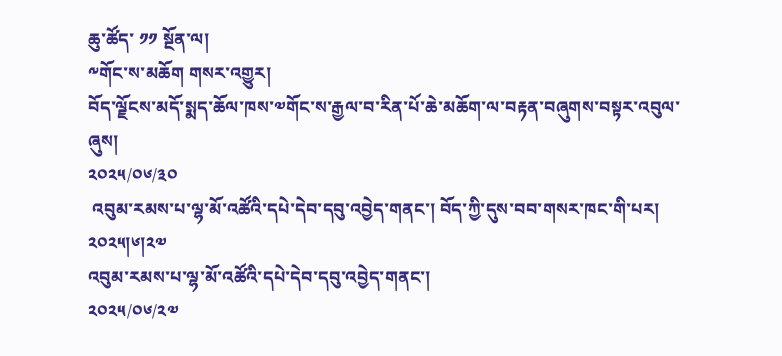ཆུ་ཚོད་ ༡༡ སྔོན་ལ།
༸གོང་ས་མཆོག གསར་འགྱུར།
བོད་ལྗོངས་མདོ་སྨད་ཆོལ་ཁས་༧གོང་ས་རྒྱལ་བ་རིན་པོ་ཆེ་མཆོག་ལ་བརྟན་བཞུགས་བསྟར་འབུལ་ཞུས།
༢༠༢༥/༠༦/༣༠
 འབུམ་རམས་པ་ལྷ་མོ་འཚོའི་དཔེ་དེབ་དབུ་འབྱེད་གནང་། བོད་ཀྱི་དུས་བབ་གསར་ཁང་གི་པར། ༢༠༢༥།༦།༢༧
འབུམ་རམས་པ་ལྷ་མོ་འཚོའི་དཔེ་དེབ་དབུ་འབྱེད་གནང་།
༢༠༢༥/༠༦/༢༧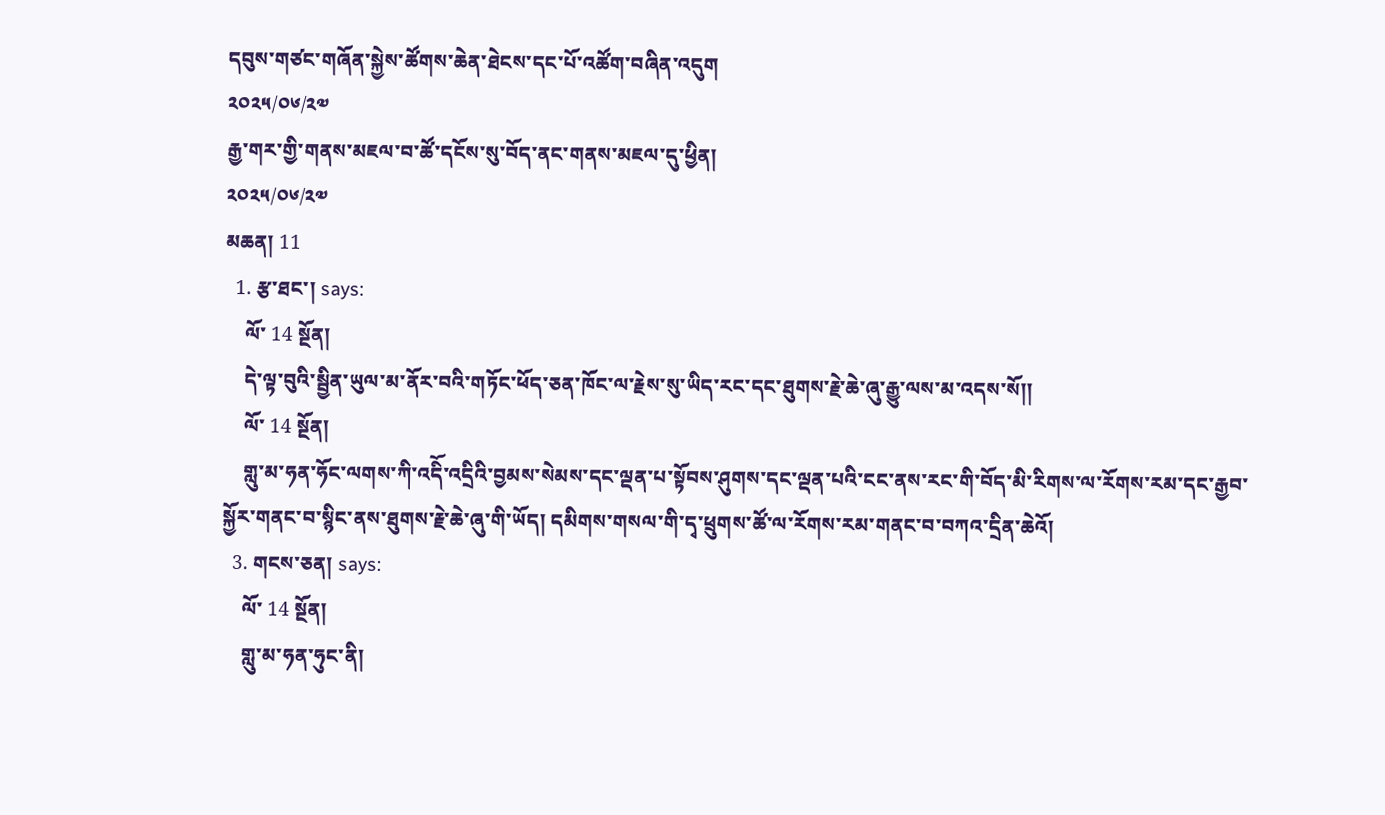དབུས་གཙང་གཞོན་སྐྱེས་ཚོགས་ཆེན་ཐེངས་དང་པོ་འཚོག་བཞིན་འདུག
༢༠༢༥/༠༦/༢༧
རྒྱ་གར་གྱི་གནས་མཇལ་བ་ཚོ་དངོས་སུ་བོད་ནང་གནས་མཇལ་དུ་ཕྱིན།
༢༠༢༥/༠༦/༢༧
མཆན། 11
  1. རྩ་ཐང་། says:
    ལོ་ 14 སྔོན།
    དེ་ལྟ་བུའི་སྦྱིན་ཡུལ་མ་ནོར་བའི་གཏོང་ཕོད་ཅན་ཁོང་ལ་རྗེས་སུ་ཡིད་རང་དང་ཐུགས་རྗེ་ཆེ་ཞུ་རྒྱུ་ལས་མ་འདས་སོ།།
    ལོ་ 14 སྔོན།
    གླུ་མ་ཧན་ཧོང་ལགས་ཀི་འདིོ་འདྲིའི་བྱམས་སེམས་དང་ལྡན་པ་སྟོབས་ཤུགས་དང་ལྡན་པའི་ངང་ནས་རང་གི་བོད་མི་རིགས་ལ་རོགས་རམ་དང་རྒྱབ་སྐྱོར་གནང་བ་སྙིང་ནས་ཐུགས་རྗེ་ཆེ་ཞུ་གི་ཡོད། དམིགས་གསལ་གི་དྭ་ཕྲུགས་ཚོ་ལ་རོགས་རམ་གནང་བ་བཀའ་དྲིན་ཆེའོ།
  3. གངས་ཅན། says:
    ལོ་ 14 སྔོན།
    གླུ་མ་ཧན་ཧུང་ནི།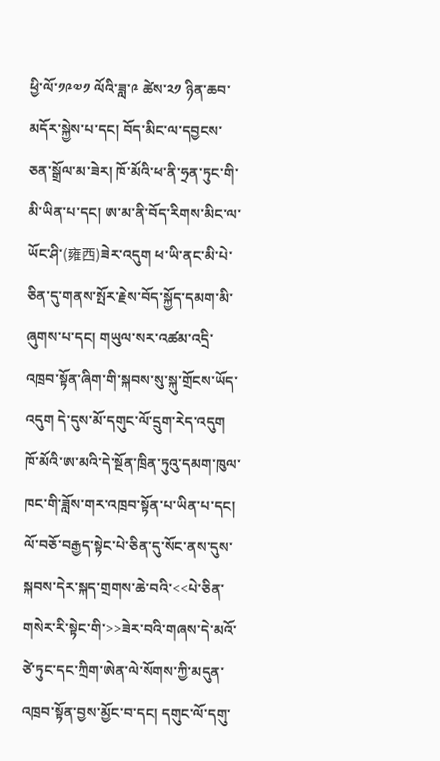ཕྱི་ལོ་༡༩༧༡ ལོའི་ཟླ་༩ ཚེས་༢༡ ཉིན་ཆབ་མདོར་སྐྱེས་པ་དང། བོད་མིང་ལ་དབྱངས་ཅན་སྒྲོལ་མ་ཟེར། ཁོ་མོའི་ཕ་ནི་ཧྲན་ཏུང་གི་མི་ཡིན་པ་དང། ཨ་མ་ནི་བོད་རིགས་མིང་ལ་ཡོང་ཤི་(雍西)ཟེར་འདུག ཕ་ཡི་ནང་མི་པེ་ཅིན་དུ་གནས་སྤོར་རྗེས་བོད་སྐྱོད་དམག་མི་ཞུགས་པ་དང། གཡུལ་སར་འཚམ་འདྲི་འཁྲབ་སྟོན་ཞིག་གི་སྐབས་སུ་སྐུ་གྲོངས་ཡོད་འདུག དེ་དུས་མོ་དགུང་ལོ་དྲུག་རེད་འདུག ཁོ་མོའི་ཨ་མའི་དེ་སྔོན་ཁྲིན་ཏུའུ་དམག་ཁུལ་ཁང་གི་ཟློས་གར་འཁྲབ་སྟོན་པ་ཡིན་པ་དང། ལོ་བཅོ་བརྒྱད་སྟེང་པེ་ཅིན་དུ་སོང་ནས་དུས་སྐབས་དེར་སྐད་གྲགས་ཆེ་བའི་<<པེ་ཅིན་གསེར་རི་སྟེང་གི་>>ཟེར་བའི་གཞས་དེ་མའོ་ཙེ་ཏུང་དང་ཀྲིག་ཨེན་ལེ་སོགས་ཀྱི་མདུན་འཁྲབ་སྟོན་བྱས་མྱོང་བ་དང། དགུང་ལོ་དགུ་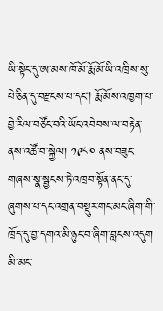ཡི་སྟེང་དུ་ཨ་མས་ཁོ་མོ་རྨོ་མོ་ཡི་འཁྲིས་སུ་པེ་ཅིན་དུ་བརྫངས་པ་དང། རྨོ་མོས་འཁྱག་པ་བྱེ་རིལ་བཙོང་བའི་ཡོང་འབེབས་ལ་བརྟེན་ནས་འཚོ་བ་སྐྱེལ། ༡༩༨༠ ནས་བཟུང་གཞས་སྣ་སྦྱངས་ཏེ་འཁྲབ་སྟོན་ནང་དུ་ཞུགས་པ་དང་འགྲན་བསྡུར་གང་མང་ཞིག་གི་ཁྲོད་དུ་བྱ་དགའ་མི་ཉུང་བ་ཞིག་བླངས་འདུག མི་མང་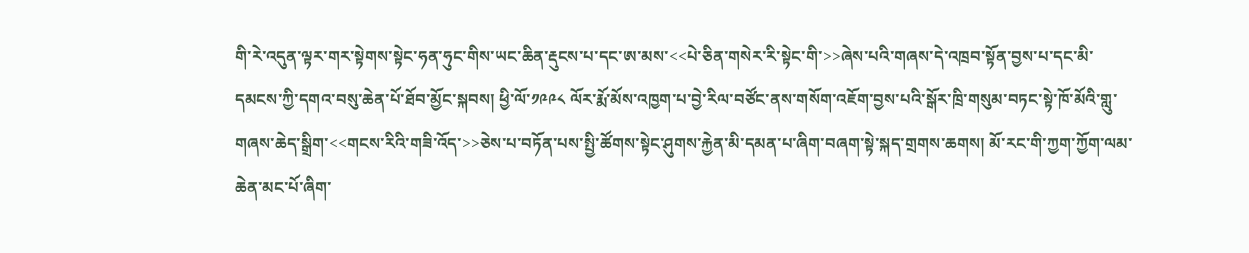གི་རེ་འདུན་ལྟར་གར་སྟེགས་སྟེང་ཧན་ཧུང་གིས་ཡང་ཆིན་རྡུངས་པ་དང་ཨ་མས་<<པེ་ཅིན་གསེར་རི་སྟེང་གི་>>ཞེས་པའི་གཞས་དེ་འཁྲབ་སྟོན་བྱས་པ་དང་མི་དམངས་ཀྱི་དགའ་བསུ་ཆེན་པོ་ཐོབ་མྱོང་སྐབས། ཕྱི་ལོ་༡༩༩༨ ལོར་རྨོ་མོས་འཁྱག་པ་བྱེ་རིལ་བཙོང་ནས་གསོག་འཇོག་བྱས་པའི་སྒོར་ཁྲི་གསུམ་བཏང་སྟེ་ཁོ་མོའི་གླུ་གཞས་ཆེད་སྒྲིག་<<གངས་རིའི་གཟི་འོད་>>ཅེས་པ་བཏོན་པས་སྤྱི་ཚོགས་སྟེང་ཤུགས་རྐྱེན་མི་དམན་པ་ཞིག་བཞག་སྟེ་སྐད་གྲགས་ཆགས། མོ་རང་གི་ཀྱག་ཀྱོག་ལམ་ཆེན་མང་པོ་ཞིག་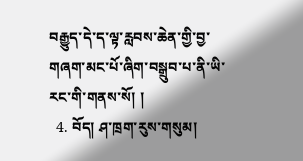བརྒྱུད་དེ་ད་ལྟ་རླབས་ཆེན་གྱི་བྱ་གཞག་མང་པོ་ཞིག་བསྒྲུབ་པ་ནི་ཡི་རང་གི་གནས་སོ། །
  4. བོད། ཤ་ཁྲག་རུས་གསུམ།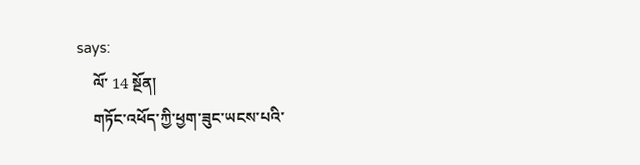says:
    ལོ་ 14 སྔོན།
    གཏོང་འཕོད་ཀྱི་ཕྱག་ཟུང་ཡངས་པའི་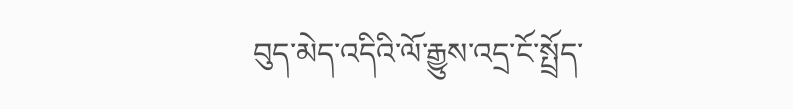བུད་མེད་འདིའི་ལོ་རྒྱུས་འདྲ་ངོ་སྤྲོད་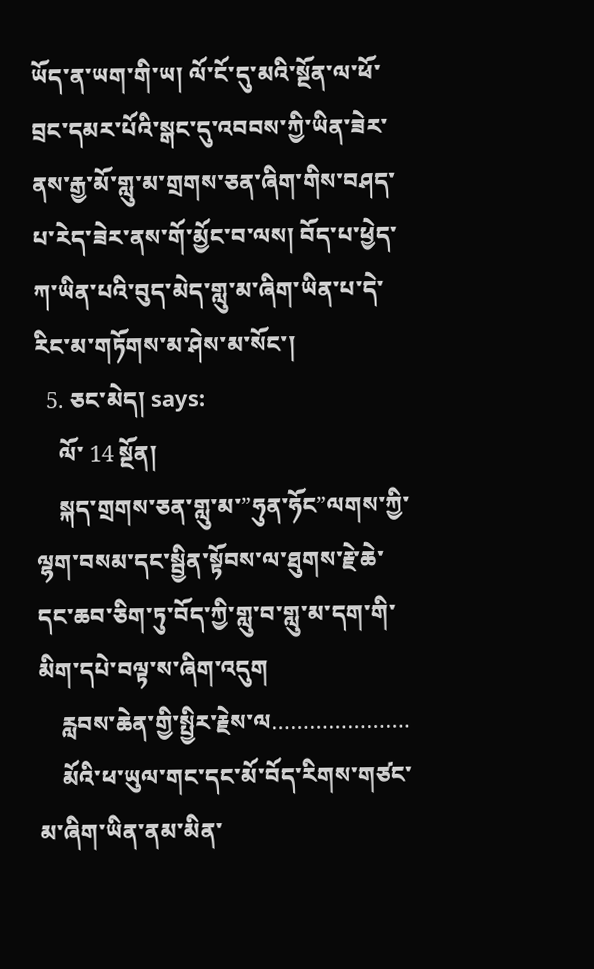ཡོད་ན་ཡག་གི་ཡ། ལོ་ངོ་དུ་མའི་སྔོན་ལ་ཕོ་བྲང་དམར་པོའི་སྒང་དུ་འབབས་ཀྱི་ཡིན་ཟེར་ནས་རྒྱ་མོ་གླུ་མ་གྲགས་ཅན་ཞིག་གིས་བཤད་པ་རེད་ཟེར་ནས་གོ་མྱོང་བ་ལས། བོད་པ་ཕྱེད་ཀ་ཡིན་པའི་བུད་མེད་གླུ་མ་ཞིག་ཡིན་པ་དེ་རིང་མ་གཏོགས་མ་ཤེས་མ་སོང་།
  5. ཅང་མེད། says:
    ལོ་ 14 སྔོན།
    སྐད་གྲགས་ཅན་གླུ་མ་”ཧུན་ཧོང”ལགས་ཀྱི་ལྷག་བསམ་དང་སྦྱིན་སྟོབས་ལ་ཐུགས་རྗེ་ཆེ་དང་ཆབ་ཅིག་ཏུ་བོད་ཀྱི་གླུ་བ་གླུ་མ་དག་གི་མིག་དཔེ་བལྟ་ས་ཞིག་འདུག
    རླབས་ཆེན་གྱི་སྤྱིར་རྗེས་ལ………………….
    མོའི་ཕ་ཡུལ་གང་དང་མོ་བོད་རིགས་གཙང་མ་ཞིག་ཡིན་ནམ་མིན་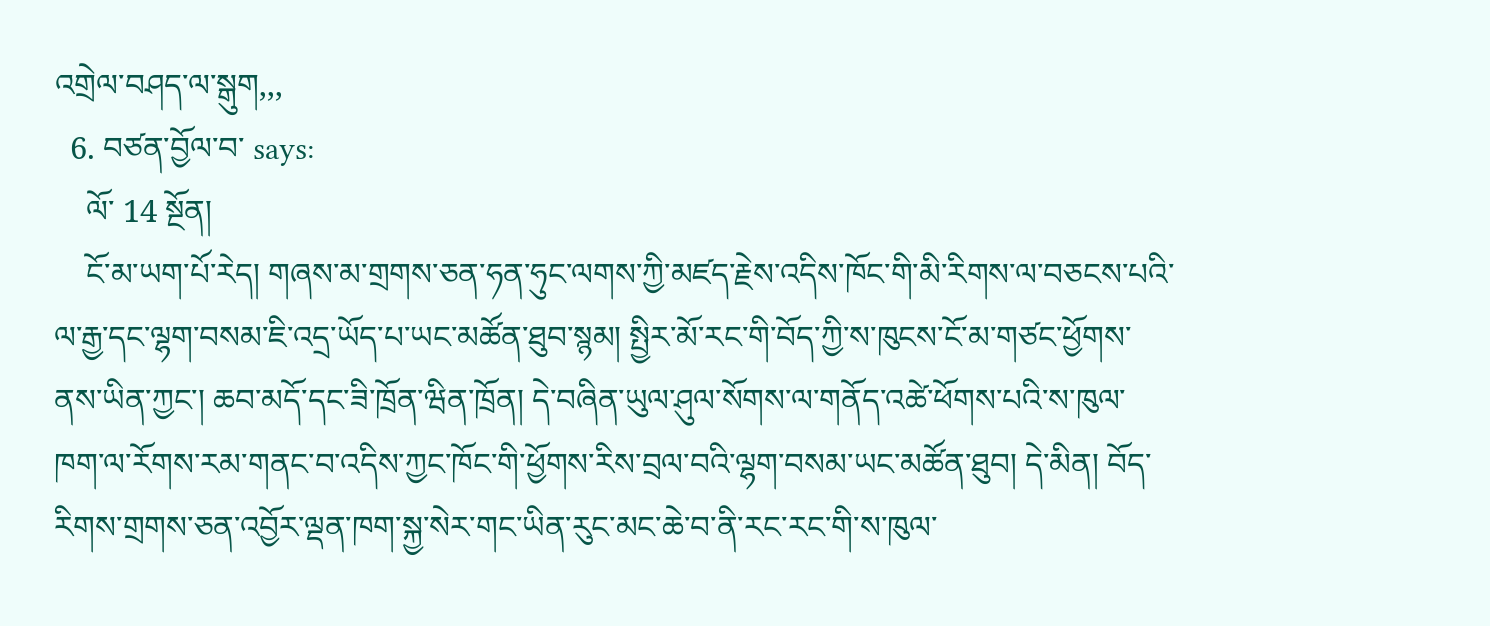འགྲེལ་བཤད་ལ་སྒུག,,,
  6. བཙན་བྱོལ་བ་ says:
    ལོ་ 14 སྔོན།
    ངོ་མ་ཡག་པོ་རེད། གཞས་མ་གྲགས་ཅན་ཧན་ཧུང་ལགས་ཀྱི་མཛད་རྗེས་འདིས་ཁོང་གི་མི་རིགས་ལ་བཅངས་པའི་ལ་རྒྱ་དང་ལྷག་བསམ་ཇི་འདྲ་ཡོད་པ་ཡང་མཚོན་ཐུབ་སྙམ། སྤྱིར་མོ་རང་གི་བོད་ཀྱི་ས་ཁུངས་ངོ་མ་གཙང་ཕྱོགས་ནས་ཡིན་ཀྱང་། ཆབ་མདོ་དང་ཟི་ཁྲོན་ཝིན་ཁྲོན། དེ་བཞིན་ཡུལ་ཤུལ་སོགས་ལ་གནོད་འཚེ་ཕོགས་པའི་ས་ཁུལ་ཁག་ལ་རོགས་རམ་གནང་བ་འདིས་ཀྱང་ཁོང་གི་ཕྱོགས་རིས་བྲལ་བའི་ལྷག་བསམ་ཡང་མཚོན་ཐུབ། དེ་མིན། བོད་རིགས་གྲགས་ཅན་འབྱོར་ལྡན་ཁག་སྐྱ་སེར་གང་ཡིན་རུང་མང་ཆེ་བ་ནི་རང་རང་གི་ས་ཁུལ་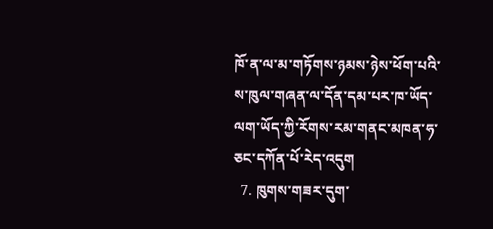ཁོ་ན་ལ་མ་གཏོགས་ཉམས་ཉེས་ཕོག་པའི་ས་ཁུལ་གཞན་ལ་དོན་དམ་པར་ཁ་ཡོད་ལག་ཡོད་ཀྱི་རོགས་རམ་གནང་མཁན་ཧ་ཅང་དཀོན་པོ་རེད་འདུག
  7. ཁུགས་གཟར་དུག་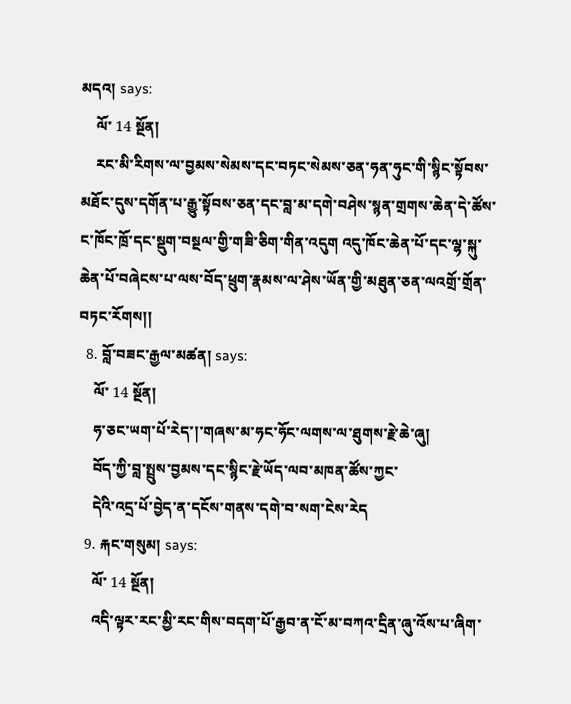མདའ། says:
    ལོ་ 14 སྔོན།
    རང་མི་རིགས་ལ་བྱམས་སེམས་དང་བཏང་སེམས་ཅན་ཧན་ཧུང་གི་སྙིང་སྟོབས་མཐོང་དུས་དགོན་པ་རྒྱུ་སྟོབས་ཅན་དང་བླ་མ་དགེ་བཤེས་སྙན་གྲགས་ཆེན་དེ་ཚོས་ང་ཁོང་ཁྲོ་དང་སྡུག་བསྔལ་གྱི་གཟི་ཅིག་གིན་འདུག འདུ་ཁོང་ཆེན་པོ་དང་ལྷ་སྐུ་ཆེན་པོ་བཞེངས་པ་ལས་བོད་ཕྲུག་རྣམས་ལ་ཤེས་ཡོན་གྱི་མཐུན་ཅན་ལའགྲོ་གྲོན་བཏང་རོགས།།
  8. བློ་བཟང་རྒྱལ་མཚན། says:
    ལོ་ 14 སྔོན།
    ཧ་ཅང་ཡག་པོ་རེད་།་གཞས་མ་ཧང་ཧོང་ལགས་ལ་ཐུགས་རྗེ་ཆེ་ཞུ།
    བོད་ཀྱི་བླ་སྤྲུས་བྱམས་དང་སྙིང་རྗེ་ཡོད་ལབ་མཁན་ཚོས་ཀྱང་
    དེའི་འདྲ་པོ་བྱེད་ན་དངོས་གནས་དགེ་བ་སག་ངེས་རེད
  9. རྐང་གསུམ། says:
    ལོ་ 14 སྔོན།
    འདི་ལྟར་རང་མྱི་རང་གིས་བདག་པོ་རྒྱབ་ན་ངོ་མ་བཀའ་དྲིན་ཞུ་འོས་པ་ཞིག་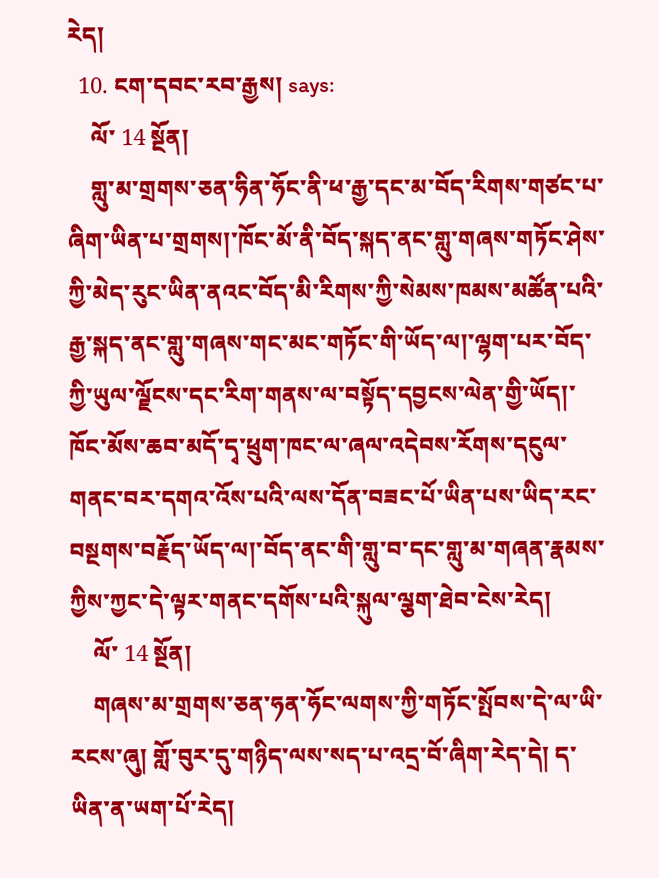རེད།
  10. ངག་དབང་རབ་རྒྱས། says:
    ལོ་ 14 སྔོན།
    གླུ་མ་གྲགས་ཅན་ཧིན་ཧོང་ནི་ཕ་རྒྱ་དང་མ་བོད་རིགས་གཙང་པ་ཞིག་ཡིན་པ་གྲགས།་ཁོང་མོ་ནི་བོད་སྐད་ནང་གླུ་གཞས་གཏོང་ཤེས་ཀྱི་མེད་རུང་ཡིན་ནའང་བོད་མི་རིགས་ཀྱི་སེམས་ཁམས་མཚོན་པའི་རྒྱ་སྐད་ནང་གླུ་གཞས་གང་མང་གཏོང་གི་ཡོད་ལ།་ལྷག་པར་བོད་ཀྱི་ཡུལ་ལྗོངས་དང་རིག་གནས་ལ་བསྟོད་དབྱངས་ལེན་གྱི་ཡོད།་ཁོང་མོས་ཆབ་མདོ་དྭ་ཕྲུག་ཁང་ལ་ཞལ་འདེབས་རོགས་དངུལ་གནང་བར་དགའ་འོས་པའི་ལས་དོན་བཟང་པོ་ཡིན་པས་ཡིད་རང་བསྔགས་བརྗོད་ཡོད་ལ།་བོད་ནང་གི་གླུ་བ་དང་གླུ་མ་གཞན་རྣམས་ཀྱིས་ཀྱང་དེ་ལྟར་གནང་དགོས་པའི་སྐུལ་ལྕག་ཐེབ་ངེས་རེད།
    ལོ་ 14 སྔོན།
    གཞས་མ་གྲགས་ཅན་ཧན་ཧོང་ལགས་ཀྱི་གཏོང་སྤོབས་དེ་ལ་ཡི་རངས་ཞུ། གློ་བུར་དུ་གཉིད་ལས་སད་པ་འདྲ་བོ་ཞིག་རེད་དེ། ད་ཡིན་ན་ཡག་པོ་རེད།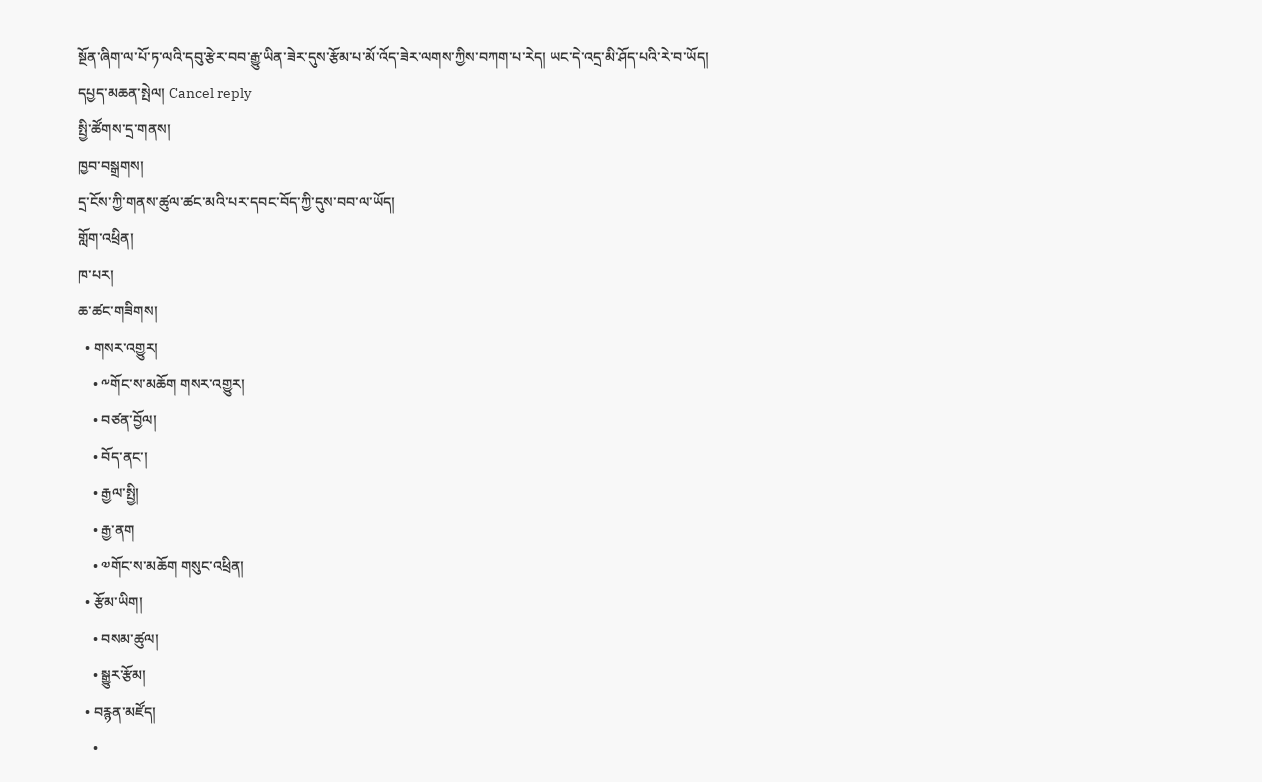སྔོན་ཞིག་ལ་པོ་ཏ་ལའི་དབུ་རྩེར་བབ་རྒྱུ་ཡིན་ཟེར་དུས་རྩོམ་པ་མོ་འོད་ཟེར་ལགས་ཀྱིས་བཀག་པ་རེད། ཡང་དེ་འདྲ་མི་ཤོད་པའི་རེ་བ་ཡོད།
དཔྱད་མཆན་སྤེལ། Cancel reply
སྤྱི་ཚོགས་དྲ་གནས།
ཁྱབ་བསྒྲགས།
དྲ་ངོས་ཀྱི་གནས་ཚུལ་ཚང་མའི་པར་དབང་བོད་ཀྱི་དུས་བབ་ལ་ཡོད།
གློག་འཕྲིན།
ཁ་པར།
ཆ་ཚང་གཟིགས།
  • གསར་འགྱུར།
    • ༸གོང་ས་མཆོག གསར་འགྱུར།
    • བཙན་བྱོལ།
    • བོད་ནང་།
    • རྒྱལ་སྤྱི།
    • རྒྱ་ནག
    • ༧གོང་ས་མཆོག གསུང་འཕྲིན།
  • རྩོམ་ཡིག།
    • བསམ་ཚུལ།
    • སྒྱུར་རྩོམ།
  • བརྙན་མཛོད།
    •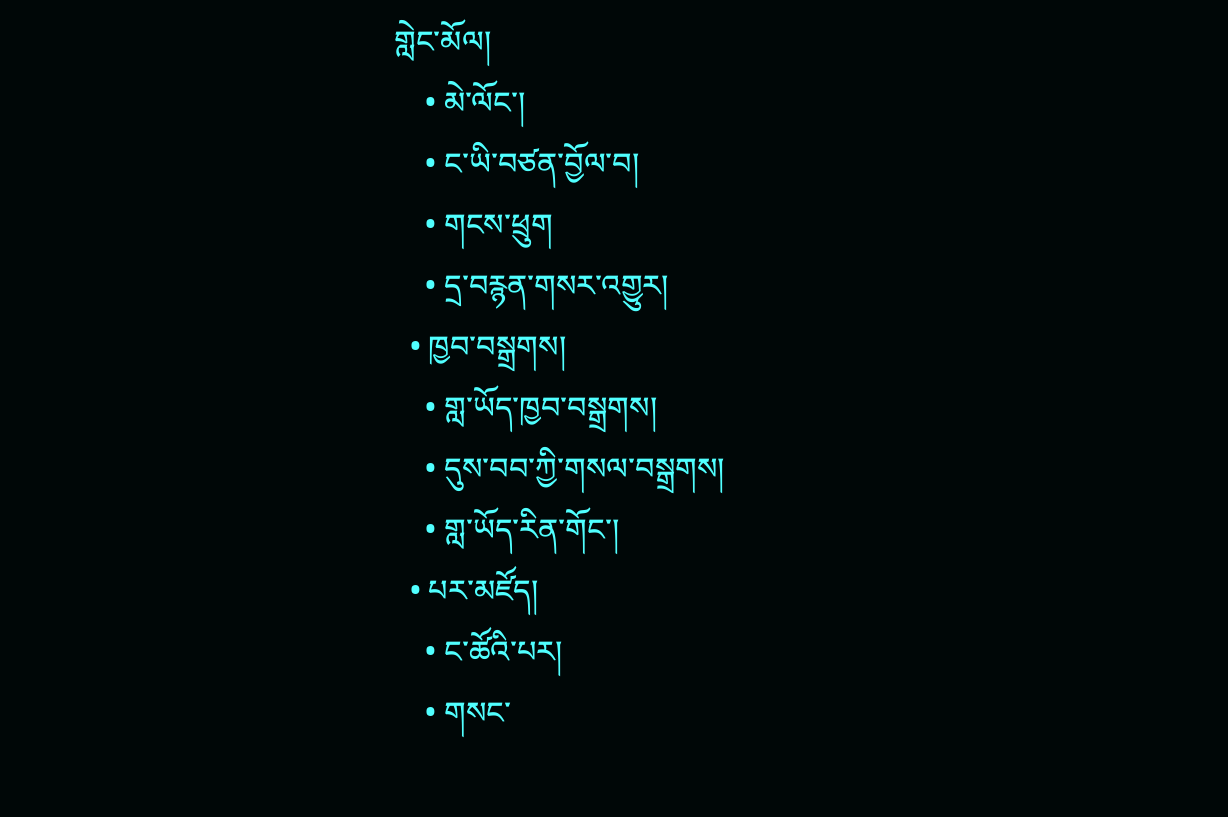གླེང་མོལ།
    • མེ་ལོང་།
    • ང་ཡི་བཙན་བྱོལ་བ།
    • གངས་ཕྲུག
    • དྲ་བརྙན་གསར་འགྱུར།
  • ཁྱབ་བསྒྲགས།
    • གླ་ཡོད་ཁྱབ་བསྒྲགས།
    • དུས་བབ་ཀྱི་གསལ་བསྒྲགས།
    • གླ་ཡོད་རིན་གོང་།
  • པར་མཛོད།
    • ང་ཚོའི་པར།
    • གསང་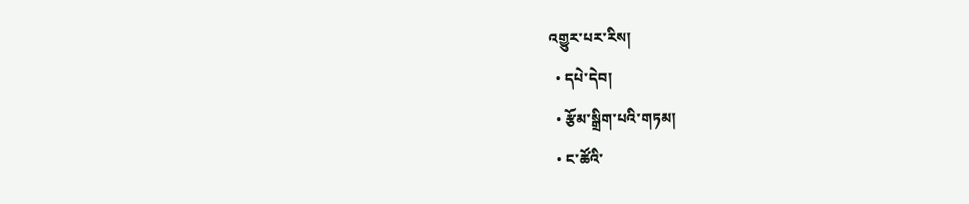འགྱུར་པར་རིས།
  • དཔེ་དེབ།
  • རྩོམ་སྒྲིག་པའི་གཏམ།
  • ང་ཚོའི་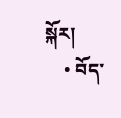སྐོར།
    • བོད་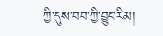ཀྱི་དུས་བབ་ཀྱི་བྱུང་རིམ།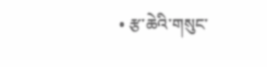• རྩ་ཆེའི་གསུང་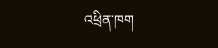འཕྲིན་ཁག